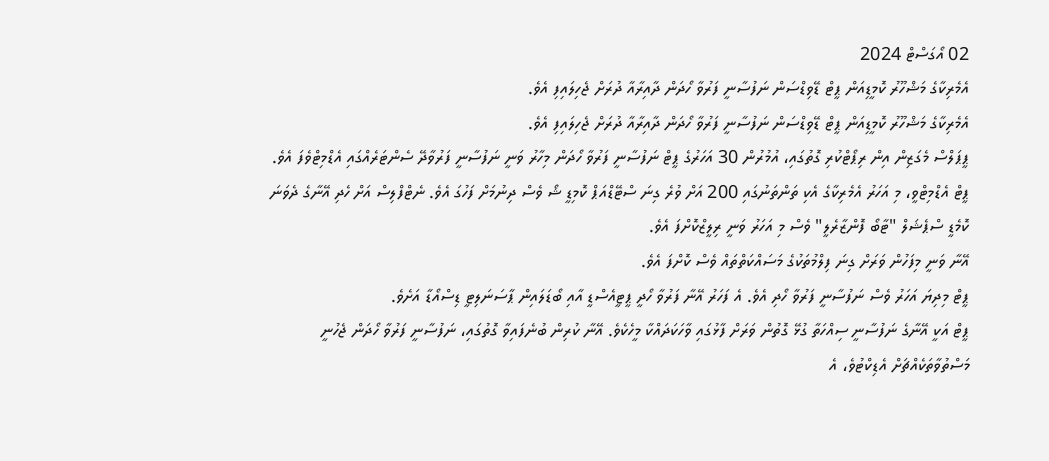02 އޯގަސްޓް 2024
އެމެރިކާގެ މަޝްހޫރު ކޮމީޑިއަން ޕީޓް ޑޭވިޑްސަން ނަފުސާނީ ފަރުވާ ހޯދަން ދާއިރާއާ ދުރަށް ޖެހިލައިފި އެވެ.
އެމެރިކާގެ މަޝްހޫރު ކޮމީޑިއަން ޕީޓް ޑޭވިޑްސަން ނަފުސާނީ ފަރުވާ ހޯދަން ދާއިރާއާ ދުރަށް ޖެހިލައިފި އެވެ.
ޕީޕަލްސް މެގަޒިން އިން ރިޕޯޓްކުރި ގޮތުގައި، އުމުރުން 30 އަހަރުގެ ޕީޓް ނަފުސާނީ ފަރުވާ ހޯދަން މިހާރު ވަނީ ނަފުސާނީ ފަރުވާދޭ ސެންޓަރެއްގައި އެޑްމިޓްވެފަ އެވެ.
ޕީޓް އެޑްމިޓްވީ، މި އަހަރު އެމެރިކާގެ އެކި ތަންތަނުގައި 200 އަށް ވުރެ ގިނަ ސްޓޭޑްއަޕް ކޮމިޑީ ޝޯ ވެސް ދިނުމަށް ފަހުގަ އެވެ. ނެޓްފްލިސް އަށް ހެދި އޭނާގެ ދެވަނަ ކޮމެޑީ ސްޕެޝަލް "ޓާބޯ ފޮންޒާރެލީ" ވެސް މި އަހަރު ވަނީ ރިލީޒްކޮށްފަ އެވެ.
އޭނާ ވަނީ މިފަހުން ވަރަށް ގިނަ ފިލްމުތަކުގެ މަސައްކަތްތައް ވެސް ކޮށްފަ އެވެ.
ޕީޓް މިދިޔަ އަހަރު ވެސް ނަފުސާނީ ފަރުވާ ހޯދި އެވެ. އެ ފަހަރު އޭނާ ފަރުވާ ހޯދީ ޕީޓީއެސްޑީ އާއި ބޯޑަލައިން ޕާސަނަލިޓީ ޑިސްއޯޑާ އަށެވެ.
ޕީޓް އަކީ އޭނާގެ ނަފުސާނީ ސިއްހަތާ ގުޅޭ ގޮތުން ވަރަށް ފާޅުގައި ވާހަކަދައްކާ މީހެކެވެ. އޭނާ ކުރިން ބުނެފައިވާ ގޮތުގައި، ނަފުސާނީ ފަރުވާ ހޯދަން ޖެހުނީ މަސްތުވާތަކެއްޗަށް އެޑިކްޓުވެ، އެ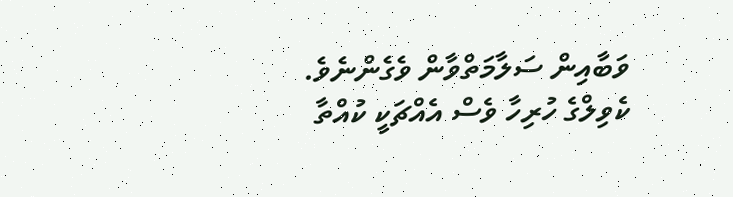ވަބާއިން ސަލާމަތްވާން ވެގެންނެވެ.
ކެވިލްގެ ހުރިހާ ވެސް އެއްޗަކީ ކުއްތާ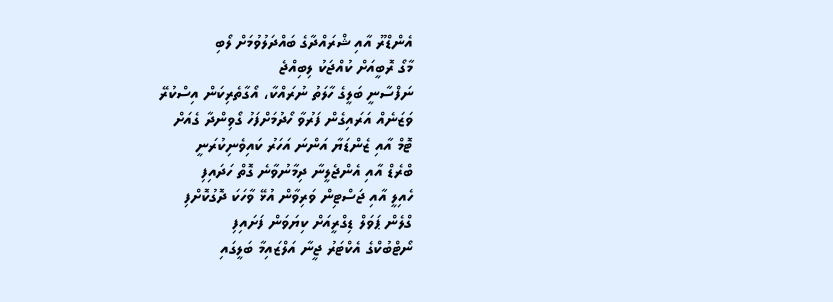އެންޑްރޫ އާއި ޝްރައްދާގެ ބައްދަލުވުމަށް ލޯބި
މާގޯ ރޮބީއަށް ކުއްޖަކު ލިބިއްޖެ
ނަފްސާނީ ބަލީގެ ހާލަތު ނުރައްކާ، އޯގާތެރިކަން އިސްކުރޭ
ވަޒަނެއް އަރައިގެން ފަރުވާ ހޯދުމަށްފަހު ގޯވިންދާ ގެއަށް
ޓޮމް އާއި ޒެންޑަޔާ އަންނަ އަހަރު ކައިވެނިކުރަނީ
ބްރެޑް އާއި އެންޖެލީނާ ދިމާނުވާނެ ގޮތް ހަދައިފި
ހެއިލީ އާއި ޖަސްޓިން ވަރިވާން އުޅޭ ވާހަކަ ދޮގުކޮށްފި
ގްލެން ޕަވަލް ޑިގްރީއަށް ކިޔަވަން ފަށައިފި
ނޯޓްބުކްގެ އެކްޓަރު ޖީނާ އަލްޒައިމާ ބަލީގައި